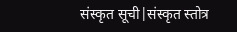संस्कृत सूची|संस्कृत स्तोत्र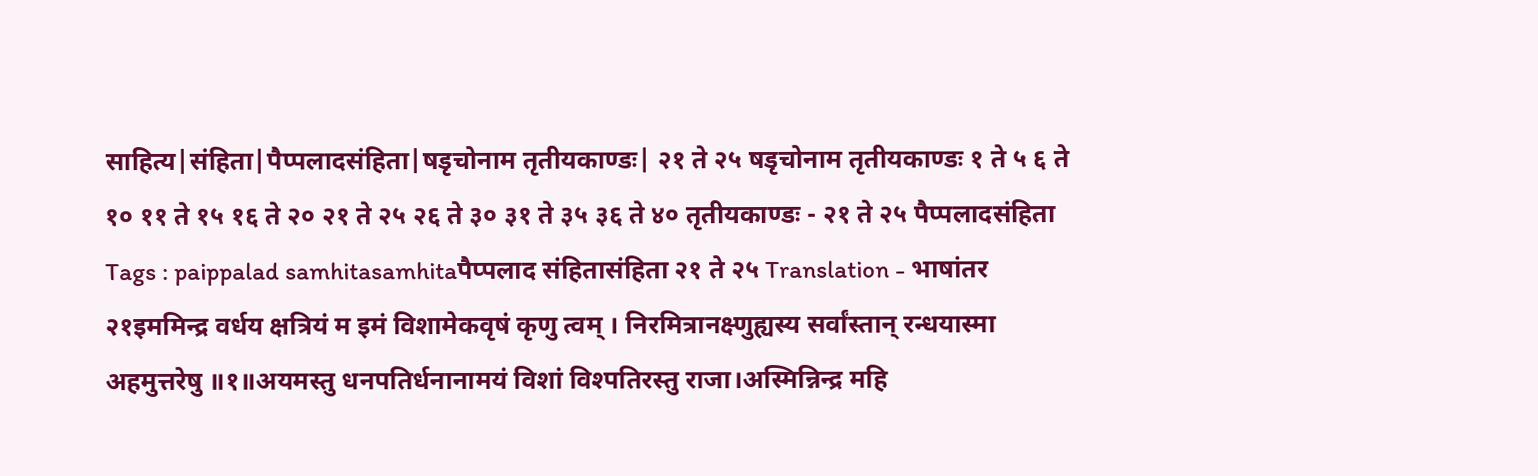साहित्य|संहिता|पैप्पलादसंहिता|षडृचोनाम तृतीयकाण्डः| २१ ते २५ षडृचोनाम तृतीयकाण्डः १ ते ५ ६ ते १० ११ ते १५ १६ ते २० २१ ते २५ २६ ते ३० ३१ ते ३५ ३६ ते ४० तृतीयकाण्डः - २१ ते २५ पैप्पलादसंहिता Tags : paippalad samhitasamhitaपैप्पलाद संहितासंहिता २१ ते २५ Translation - भाषांतर २१इममिन्द्र वर्धय क्षत्रियं म इमं विशामेकवृषं कृणु त्वम् । निरमित्रानक्ष्णुह्यस्य सर्वांस्तान् रन्धयास्मा अहमुत्तरेषु ॥१॥अयमस्तु धनपतिर्धनानामयं विशां विश्पतिरस्तु राजा।अस्मिन्निन्द्र महि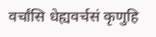वर्चांसि धेह्यवर्चसं कृणुहि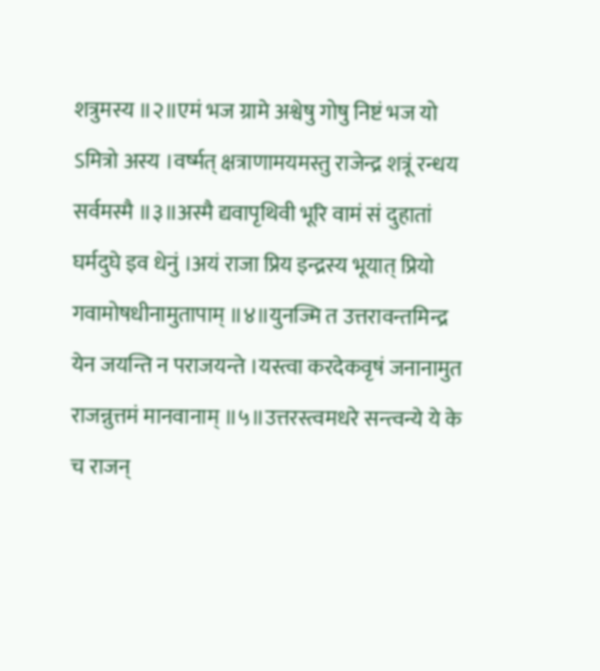शत्रुमस्य ॥२॥एमं भज ग्रामे अश्वेषु गोषु निष्टं भज यो ऽमित्रो अस्य ।वर्ष्मत् क्षत्राणामयमस्तु राजेन्द्र शत्रूं रन्धय सर्वमस्मै ॥३॥अस्मै द्यवापृथिवी भूरि वामं सं दुहातां घर्मदुघे इव धेनुं ।अयं राजा प्रिय इन्द्रस्य भूयात् प्रियो गवामोषधीनामुतापाम् ॥४॥युनज्मि त उत्तरावन्तमिन्द्र येन जयन्ति न पराजयन्ते ।यस्त्वा करदेकवृषं जनानामुत राजन्नुत्तमं मानवानाम् ॥५॥उत्तरस्त्वमधरे सन्त्वन्ये ये के च राजन्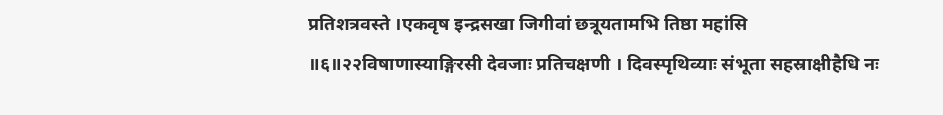प्रतिशत्रवस्ते ।एकवृष इन्द्रसखा जिगीवां छत्रूयतामभि तिष्ठा महांसि ॥६॥२२विषाणास्याङ्गिरसी देवजाः प्रतिचक्षणी । दिवस्पृथिव्याः संभूता सहस्राक्षीहैधि नः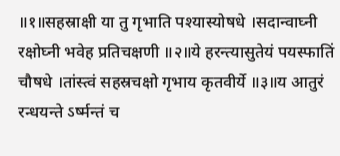॥१॥सहस्राक्षी या तु गृभाति पश्यास्योषधे ।सदान्वाघ्नी रक्षोघ्नी भवेह प्रतिचक्षणी ॥२॥ये हरन्त्यासुतेयं पयस्फातिं चौषधे ।तांस्त्वं सहस्रचक्षो गृभाय कृतवीर्ये ॥३॥य आतुरं रन्धयन्ते ऽर्ष्मन्तं च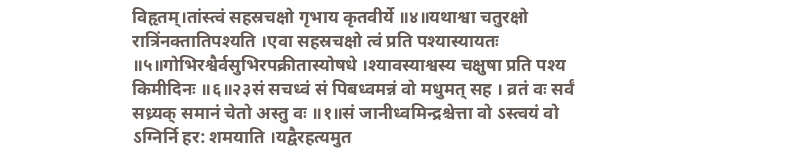विहृतम्।तांस्त्वं सहस्रचक्षो गृभाय कृतवीर्ये ॥४॥यथाश्वा चतुरक्षो रात्रिंनक्तातिपश्यति ।एवा सहस्रचक्षो त्वं प्रति पश्यास्यायतः ॥५॥गोभिरश्वैर्वसुभिरपक्रीतास्योषधे ।श्यावस्याश्वस्य चक्षुषा प्रति पश्य किमीदिनः ॥६॥२३सं सचध्वं सं पिबध्वमन्नं वो मधुमत् सह । व्रतं वः सर्वं सध्र्यक् समानं चेतो अस्तु वः ॥१॥सं जानीध्वमिन्द्रश्चेत्ता वो ऽस्त्वयं वो ऽग्निर्नि हर: शमयाति ।यद्वैरहत्यमुत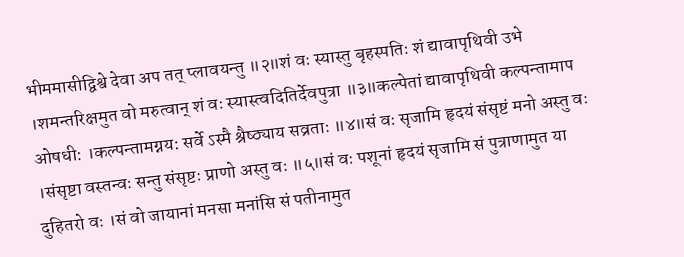भीममासीद्विश्वे देवा अप तत् प्लावयन्तु ॥२॥शं वः स्यास्तु बृहस्पतिः शं द्यावापृथिवी उभे ।शमन्तरिक्षमुत वो मरुत्वान् शं वः स्यास्त्वदितिर्देवपुत्रा ॥३॥कल्पेतां द्यावापृथिवी कल्पन्तामाप ओषधी: ।कल्पन्तामग्नय: सर्वे ऽस्मै श्रैष्ठ्याय सव्रताः ॥४॥सं वः सृजामि हृदयं संसृष्टं मनो अस्तु वः ।संसृष्टा वस्तन्वः सन्तु संसृष्टः प्राणो अस्तु वः ॥५॥सं वः पशूनां हृदयं सृजामि सं पुत्राणामुत या दुहितरो वः ।सं वो जायानां मनसा मनांसि सं पतीनामुत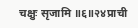चक्षुः सृजामि ॥६॥२४प्राची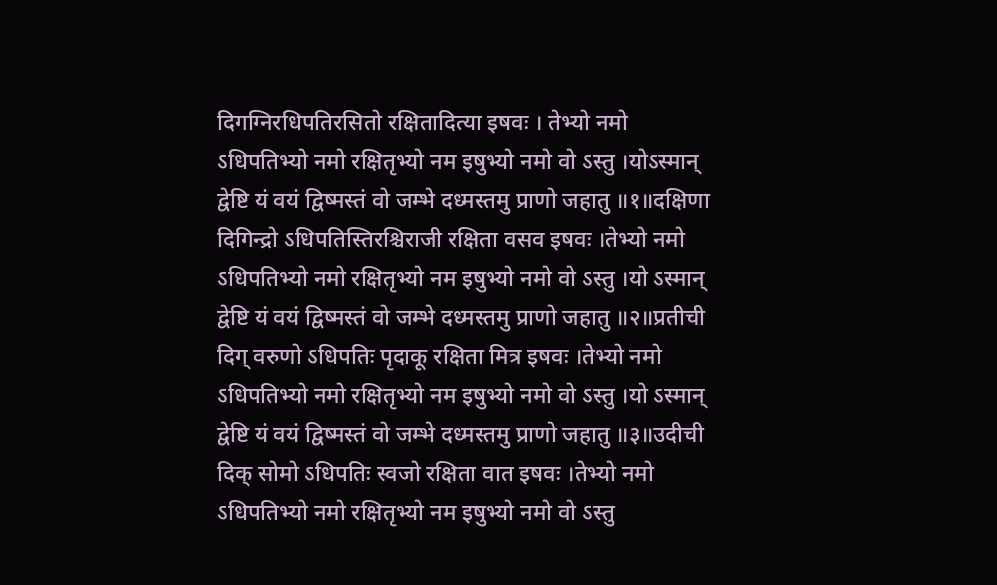दिगग्निरधिपतिरसितो रक्षितादित्या इषवः । तेभ्यो नमो ऽधिपतिभ्यो नमो रक्षितृभ्यो नम इषुभ्यो नमो वो ऽस्तु ।योऽस्मान् द्वेष्टि यं वयं द्विष्मस्तं वो जम्भे दध्मस्तमु प्राणो जहातु ॥१॥दक्षिणा दिगिन्द्रो ऽधिपतिस्तिरश्चिराजी रक्षिता वसव इषवः ।तेभ्यो नमो ऽधिपतिभ्यो नमो रक्षितृभ्यो नम इषुभ्यो नमो वो ऽस्तु ।यो ऽस्मान् द्वेष्टि यं वयं द्विष्मस्तं वो जम्भे दध्मस्तमु प्राणो जहातु ॥२॥प्रतीची दिग् वरुणो ऽधिपतिः पृदाकू रक्षिता मित्र इषवः ।तेभ्यो नमो ऽधिपतिभ्यो नमो रक्षितृभ्यो नम इषुभ्यो नमो वो ऽस्तु ।यो ऽस्मान् द्वेष्टि यं वयं द्विष्मस्तं वो जम्भे दध्मस्तमु प्राणो जहातु ॥३॥उदीची दिक् सोमो ऽधिपतिः स्वजो रक्षिता वात इषवः ।तेभ्यो नमो ऽधिपतिभ्यो नमो रक्षितृभ्यो नम इषुभ्यो नमो वो ऽस्तु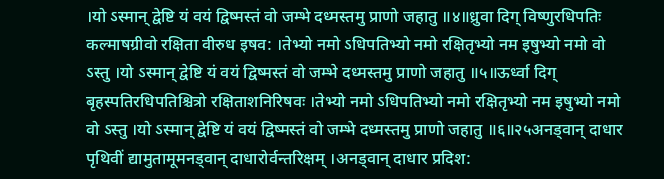।यो ऽस्मान् द्वेष्टि यं वयं द्विष्मस्तं वो जम्भे दध्मस्तमु प्राणो जहातु ॥४॥ध्रुवा दिग् विष्णुरधिपतिः कल्माषग्रीवो रक्षिता वीरुध इषव: ।तेभ्यो नमो ऽधिपतिभ्यो नमो रक्षितृभ्यो नम इषुभ्यो नमो वो ऽस्तु ।यो ऽस्मान् द्वेष्टि यं वयं द्विष्मस्तं वो जम्भे दध्मस्तमु प्राणो जहातु ॥५॥ऊर्ध्वा दिग् बृहस्पतिरधिपतिश्चित्रो रक्षिताशनिरिषवः ।तेभ्यो नमो ऽधिपतिभ्यो नमो रक्षितृभ्यो नम इषुभ्यो नमो वो ऽस्तु ।यो ऽस्मान् द्वेष्टि यं वयं द्विष्मस्तं वो जम्भे दध्मस्तमु प्राणो जहातु ॥६॥२५अनड्वान् दाधार पृथिवीं द्यामुतामूमनड्वान् दाधारोर्वन्तरिक्षम् ।अनड्वान् दाधार प्रदिश: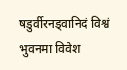षडुर्वीरनड्वानिदं विश्वं भुवनमा विवेश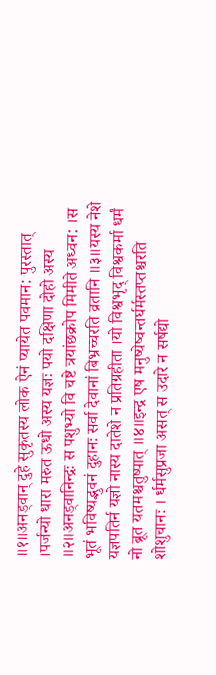॥१॥अनड्वान् दुहे सुकृतस्य लोक ऐनं प्यायेत पवमान: पुरस्तात् ।पर्जन्यो धारा मरुत ऊधो अस्य यज्ञः पयो दक्षिणा दोहो अस्य ॥२॥अनड्वानिन्द्रः स पशुभ्यो वि चष्टे त्रयांछक्रोप मिमीते अध्वन: ।स भूतं भविष्यद्भुवनं दुहानः सर्वा देवानां बिभ्रच्चरति व्रतानि ॥३॥यस्य नेशे यज्ञपतिर्न यज्ञो नास्य दातेशे न प्रतिग्रहीता ।यो विश्वभृद् विश्वकर्मा धर्मं नो ब्रूत यतमश्चतुष्पात् ॥४॥इन्द्र एष मनुष्येष्वन्तर्घर्मस्तप्तश्चरति शोशुचानः । र्धर्मसुप्रजा असत् स उदारे न सर्षद्यो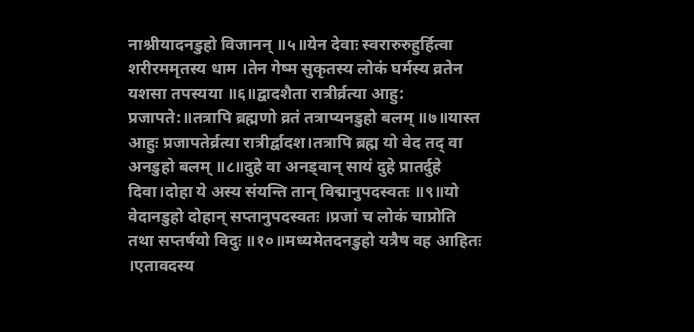नाश्नीयादनडुहो विजानन् ॥५॥येन देवाः स्वरारुरुहुर्हित्वा शरीरममृतस्य धाम ।तेन गेष्म सुकृतस्य लोकं घर्मस्य व्रतेन यशसा तपस्यया ॥६॥द्वादशैता रात्रीर्व्रत्या आहु: प्रजापते:॥तत्रापि ब्रह्मणो व्रतं तत्राप्यनडुहो बलम् ॥७॥यास्त आहुः प्रजापतेर्व्रत्या रात्रीर्द्वादश।तत्रापि ब्रह्म यो वेद तद् वा अनडुहो बलम् ॥८॥दुहे वा अनड्वान् सायं दुहे प्रातर्दुहे दिवा।दोहा ये अस्य संयन्ति तान् विद्मानुपदस्वतः ॥९॥यो वेदानडुहो दोहान् सप्तानुपदस्वतः ।प्रजां च लोकं चाप्नोति तथा सप्तर्षयो विदुः ॥१०॥मध्यमेतदनडुहो यत्रैष वह आहितः ।एतावदस्य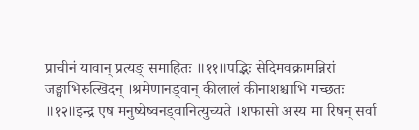प्राचीनं यावान् प्रत्यङ् समाहितः ॥११॥पद्भिः सेदिमवक्रामन्निरां जङ्घाभिरुत्खिदन् ।श्रमेणानड्वान् कीलालं कीनाशश्चाभि गच्छतः ॥१२॥इन्द्र एष मनुष्येष्वनड्वानित्युच्यते ।शफासो अस्य मा रिषन् सर्वा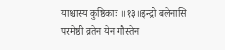याश्चास्य कुष्ठिकाः ॥१३॥इन्द्रो बलेनासि परमेष्ठी व्रतेन येन गौस्तेन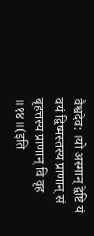वैश्वदेव: ।यो अस्मान् द्वेष्टि यं वयं द्विष्मस्तस्य प्राणान् सं बृहत्तस्य प्राणान् वि वृह ॥१४॥(इति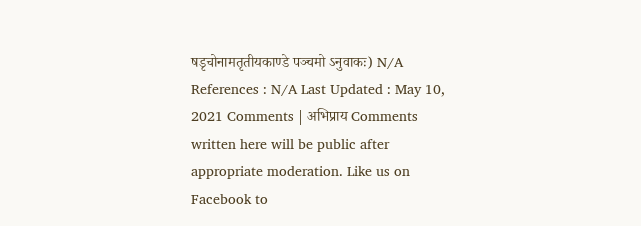षडृचोनामतृतीयकाण्डे पञ्चमो ऽनुवाकः) N/A References : N/A Last Updated : May 10, 2021 Comments | अभिप्राय Comments written here will be public after appropriate moderation. Like us on Facebook to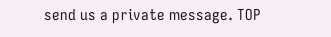send us a private message. TOP